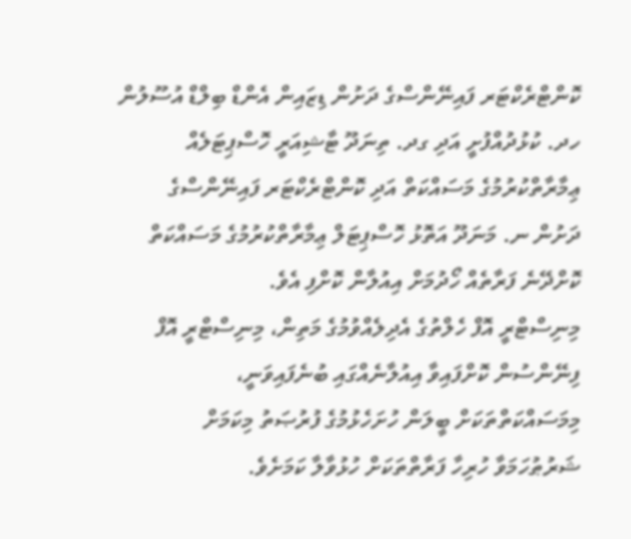ކޮންޓްރެކްޓަރ ފައިނޭންސްގެ ދަށުން ޑިޒައިން އެންޑް ބިލްޑް އުސޫލުން ހދ. ކުޅުދުއްފުށީ އަދި ގދ. ތިނަދޫ ޓާޝިއަރީ ހޮސްޕިޓަލެއް ޢިމާރާތްކުރުމުގެ މަސައްކަތް އަދި ކޮންޓްރެކްޓަރ ފައިނޭންސްގެ ދަށުން ނ. މަނަދޫ އަތޮޅު ހޮސްޕިޓަލް ޢިމާރާތްކުރުމުގެ މަސައްކަތް ކޮށްދޭނެ ފަރާތެއް ހޯދުމަށް އިއުލާން ކޮށްފި އެވެ.
މިނިސްޓްރީ އޮފް ހެލްތުގެ އެދިލެއްވުމުގެ މަތިން، މިނިސްޓްރީ އޮފް ފިނޭންސުން ކޮށްފައިވާ އިއުލާނެއްގައި ބުނެފައިވަނީ، މިމަސައްކަތްތަކަށް ބީލަން ހުށަހެޅުމުގެ ފުރުޞަތު މިކަމަށް ޝަރުޠުހަމަވާ ހުރިހާ ފަރާތްތަކަށް ހުޅުވާލާ ކަމަށެވެ.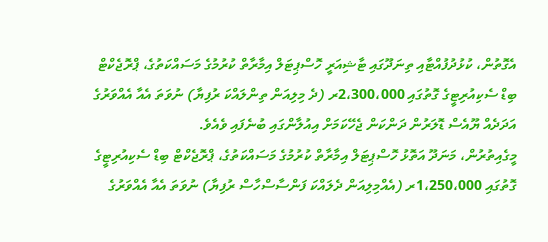އެގޮތުން، ކުޅުދުފުއްޓާއި ތިނަދޫގައި ޓާޝިއަރީ ހޮސްޕިޓަލް އިމާރާތް ކުރުމުގެ މަސައްކަތުގެ، ޕްރޮޖެކްޓް ބިޑް ސެކިއުރިޓީގެ ގޮތުގައި 2،300،000ރ (ދެ މިލިއަން ތިންލައްކަ ރުފިޔާ) ނުވަތަ އެއާ އެއްވަރުގެ އަދަދެއް ޔޫއެސް ޑޮލަރުން ދަންކަން ޖެހޭކަމަށް އިއުލާންގައި ބުނެފައި ވެއެވެ.
މީގެއިތުރުން، މަނަދޫ އަތޮޅު ހޮސްޕިޓަލް އިމާރާތް ކުރުމުގެ މަސައްކަތުގެ، ޕްރޮޖެކްޓް ބިޑް ސެކިއުރިޓީގެ ގޮތުގައި 1،250،000ރ (އެއްމިލިއަން ދެލައްކަ ފަންސާސްހާސް ރުފިޔާ) ނުވަތަ އެއާ އެއްވަރުގެ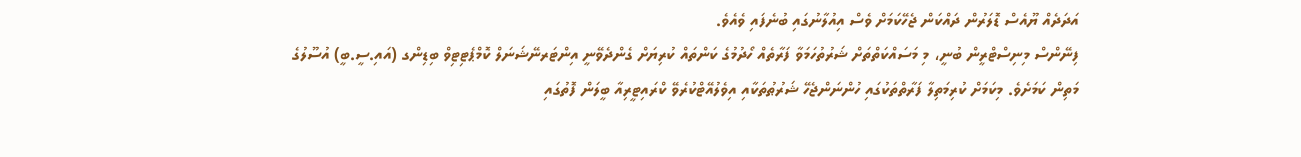އަދަދެއް ޔޫއެސް ޑޮލަރުން ދައްކަން ޖެހޭކަމަށް ވެސް އިއުލާނުގައި ބުނެފައި ވެއެވެ.
ފިނޭންސް މިނިސްޓްރީން ބުނީ، މި މަސައްކަތްތަށް ޝަރުތުހަމަވާ ފަރާތެއް ހޯދުމުގެ ކަންތައް ކުރިޔަށް ގެންދެވޭނީ އިންޓަރނޭޝަނަލް ކޮމްޕެޓިޓިވް ބިޑިންގ (އައި.ސީ.ބީ) އުސޫލުގެ މަތިން ކަމަށެވެ. މިކަމަށް ކުރިމަތިލާ ފަރާތްތަކުގައި ހުންނަންޖެހޭ ޝަރުޠުތަކާއި އިވެލުއޭޓްކުރެވޭ ކްރައިޓީރިއާ ބީލަން ފޮތުގައި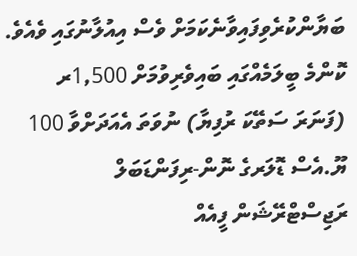ބަޔާންކުރެވިފައިވާނެކަމަށް ވެސް އިއުލާނުގައި ވެއެވެ.
ކޮންމެ ބީލަމެއްގައި ބައިވެރިވުމަށް 1,500ރ (ފަނަރަ ސަތޭކަ ރުފިޔާ) ނުވަތަ އެއަދަށްވާ 100 ޔޫ.އެސް ޑޮލަރގެ ނޮން-ރިފަންޑަބަލް ރަޖިސްޓްރޭޝަން ފީއެއް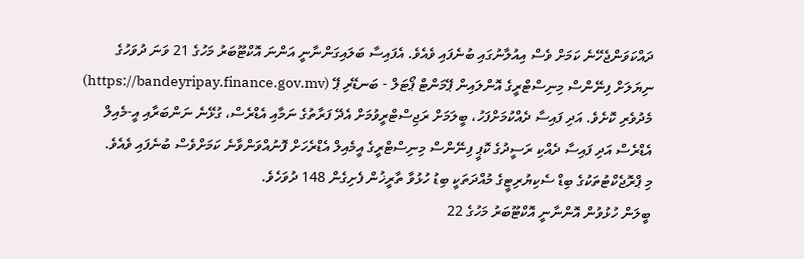ދައްކަވަންޖެހޭނެ ކަމަށް ވެސް އިއުލާނުގައި ބުނެފައި ވެއެވެ. އެފައިސާ ބަލައިގަންނާނީ އަންނަ އޮކްޓޫބަރު މަހުގެ 21 ވަނަ ދުވަހުގެ ނިޔަލަށް ފިނޭންސް މިނިސްޓްރީގެ އޮންލައިން ޕޭމަންޓް ޕޯޓަލް - ބަނޑޭރި ޕޭ (https://bandeyripay.finance.gov.mv) މެދުވެރި ކޮށެވެ. އަދި ފައިސާ ދެއްކުމަށްފަހު، ބީލަމަށް ރަޖިސްޓްރީވުމަށް އެދޭ ފަރާތުގެ ނަމާއި އެޑްރެސް، ގުޅޭނެ ނަންބަރާއި އީ-މެއިލް އެޑްރެސް އަދި ފައިސާ ދެއްކި ރަސީދުގެ ކޮޕީ ފިނޭންސް މިނިސްޓްރީގެ އީމެއިލް އެޑްރެހަށް ފޮނުއްވަންވާނެ ކަމަށްވެސް ބުނެފައި ވެއެވެ.
މި ޕްރޮޖެކްޓުތަކުގެ ބިޑް ސެކިޔުރިޓީގެ މުއްދަތަކީ ބިޑު ހުޅުވާ ތާރީޚުން ފެށިގެން 148 ދުވަހެވެ.
ބީލަން ހުޅުވުން އޮންނާނީ އޮކްޓޫބަރު މަހުގެ 22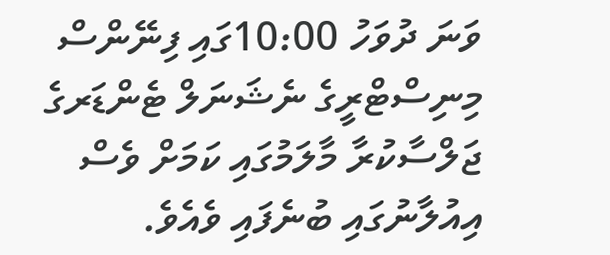ވަނަ ދުވަހު 10:00ގައި ފިނޭންސް މިނިސްޓްރީގެ ނެޝަނަލް ޓެންޑަރގެ ޖަލްސާކުރާ މާލަމުގައި ކަމަށް ވެސް އިއުލާނުގައި ބުނެފައި ވެއެވެ.